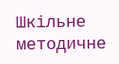Шкільне методичне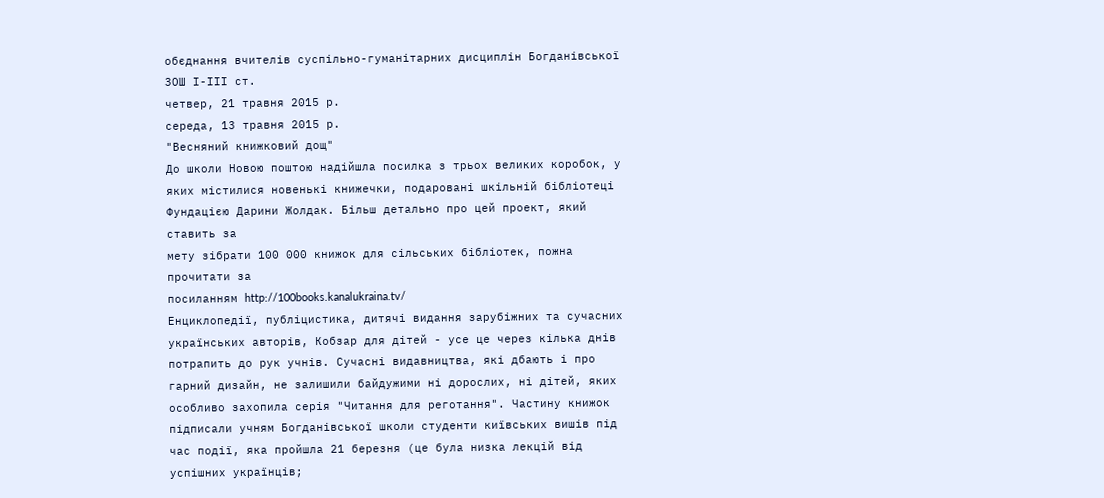обєднання вчителів суспільно-гуманітарних дисциплін Богданівської ЗОШ І-ІІІ ст.
четвер, 21 травня 2015 р.
середа, 13 травня 2015 р.
"Весняний книжковий дощ"
До школи Новою поштою надійшла посилка з трьох великих коробок, у
яких містилися новенькі книжечки, подаровані шкільній бібліотеці
Фундацією Дарини Жолдак. Більш детально про цей проект, який ставить за
мету зібрати 100 000 книжок для сільських бібліотек, пожна прочитати за
посиланням http://100books.kanalukraina.tv/
Енциклопедії, публіцистика, дитячі видання зарубіжних та сучасних українських авторів, Кобзар для дітей - усе це через кілька днів потрапить до рук учнів. Сучасні видавництва, які дбають і про гарний дизайн, не залишили байдужими ні дорослих, ні дітей, яких особливо захопила серія "Читання для реготання". Частину книжок підписали учням Богданівської школи студенти київських вишів під час події, яка пройшла 21 березня (це була низка лекцій від успішних українців;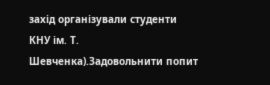захід організували студенти КНУ ім. Т. Шевченка).Задовольнити попит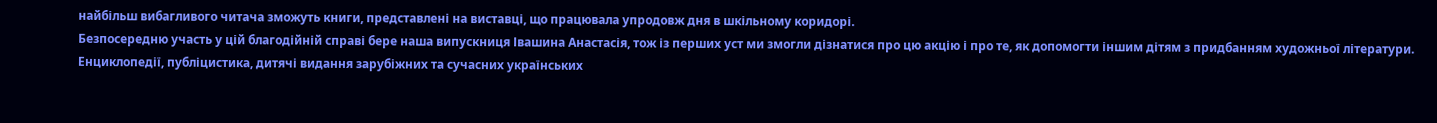найбільш вибагливого читача зможуть книги, представлені на виставці, що працювала упродовж дня в шкільному коридорі.
Безпосередню участь у цій благодійній справі бере наша випускниця Івашина Анастасія, тож із перших уст ми змогли дізнатися про цю акцію і про те, як допомогти іншим дітям з придбанням художньої літератури.
Енциклопедії, публіцистика, дитячі видання зарубіжних та сучасних українських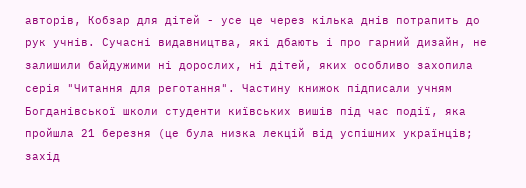авторів, Кобзар для дітей - усе це через кілька днів потрапить до рук учнів. Сучасні видавництва, які дбають і про гарний дизайн, не залишили байдужими ні дорослих, ні дітей, яких особливо захопила серія "Читання для реготання". Частину книжок підписали учням Богданівської школи студенти київських вишів під час події, яка пройшла 21 березня (це була низка лекцій від успішних українців; захід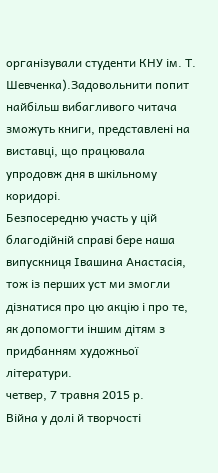організували студенти КНУ ім. Т. Шевченка).Задовольнити попит найбільш вибагливого читача зможуть книги, представлені на виставці, що працювала упродовж дня в шкільному коридорі.
Безпосередню участь у цій благодійній справі бере наша випускниця Івашина Анастасія, тож із перших уст ми змогли дізнатися про цю акцію і про те, як допомогти іншим дітям з придбанням художньої літератури.
четвер, 7 травня 2015 р.
Війна у долі й творчості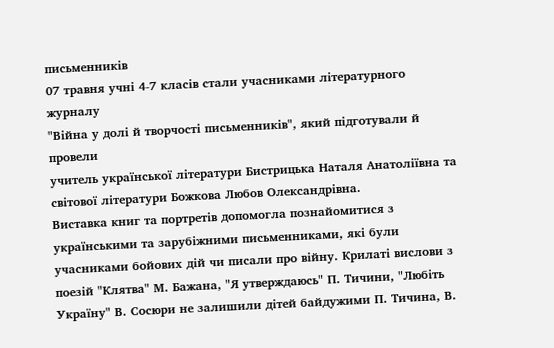письменників
07 травня учні 4-7 класів стали учасниками літературного журналу
"Війна у долі й творчості письменників", який підготували й провели
учитель української літератури Бистрицька Наталя Анатоліївна та світової літератури Божкова Любов Олександрівна.
Виставка книг та портретів допомогла познайомитися з українськими та зарубіжними письменниками, які були учасниками бойових дій чи писали про війну. Крилаті вислови з поезій "Клятва" М. Бажана, "Я утверждаюсь" П. Тичини, "Любіть Україну" В. Сосюри не залишили дітей байдужими П. Тичина, В.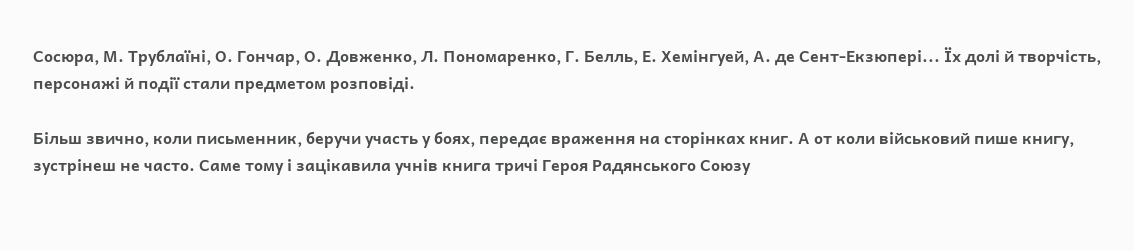Сосюра, М. Трублаїні, О. Гончар, О. Довженко, Л. Пономаренко, Г. Белль, Е. Хемінгуей, А. де Сент-Екзюпері... Їх долі й творчість, персонажі й події стали предметом розповіді.

Більш звично, коли письменник, беручи участь у боях, передає враження на сторінках книг. А от коли військовий пише книгу, зустрінеш не часто. Саме тому і зацікавила учнів книга тричі Героя Радянського Союзу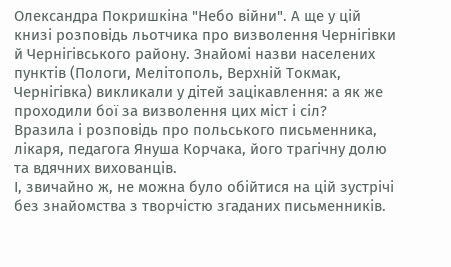Олександра Покришкіна "Небо війни". А ще у цій книзі розповідь льотчика про визволення Чернігівки й Чернігівського району. Знайомі назви населених пунктів (Пологи, Мелітополь, Верхній Токмак, Чернігівка) викликали у дітей зацікавлення: а як же проходили бої за визволення цих міст і сіл?
Вразила і розповідь про польського письменника, лікаря, педагога Януша Корчака, його трагічну долю та вдячних вихованців.
І, звичайно ж, не можна було обійтися на цій зустрічі без знайомства з творчістю згаданих письменників.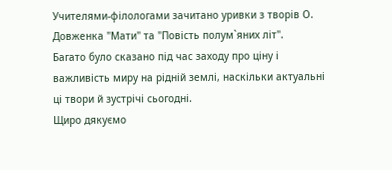Учителями-філологами зачитано уривки з творів О. Довженка "Мати" та "Повість полум`яних літ".
Багато було сказано під час заходу про ціну і важливість миру на рідній землі, наскільки актуальні ці твори й зустрічі сьогодні.
Щиро дякуємо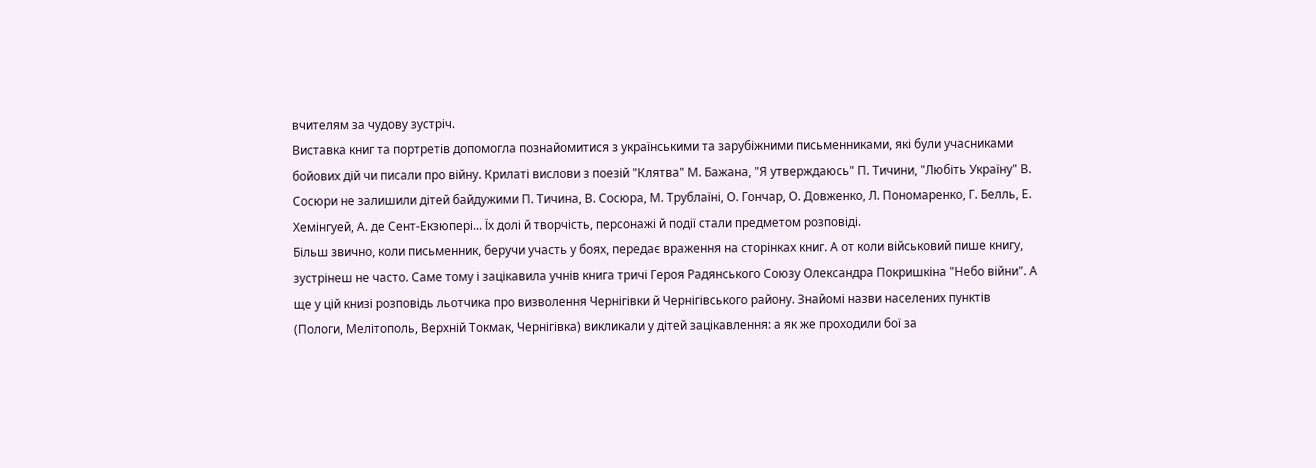вчителям за чудову зустріч.
Виставка книг та портретів допомогла познайомитися з українськими та зарубіжними письменниками, які були учасниками бойових дій чи писали про війну. Крилаті вислови з поезій "Клятва" М. Бажана, "Я утверждаюсь" П. Тичини, "Любіть Україну" В. Сосюри не залишили дітей байдужими П. Тичина, В. Сосюра, М. Трублаїні, О. Гончар, О. Довженко, Л. Пономаренко, Г. Белль, Е. Хемінгуей, А. де Сент-Екзюпері... Їх долі й творчість, персонажі й події стали предметом розповіді.
Більш звично, коли письменник, беручи участь у боях, передає враження на сторінках книг. А от коли військовий пише книгу, зустрінеш не часто. Саме тому і зацікавила учнів книга тричі Героя Радянського Союзу Олександра Покришкіна "Небо війни". А ще у цій книзі розповідь льотчика про визволення Чернігівки й Чернігівського району. Знайомі назви населених пунктів (Пологи, Мелітополь, Верхній Токмак, Чернігівка) викликали у дітей зацікавлення: а як же проходили бої за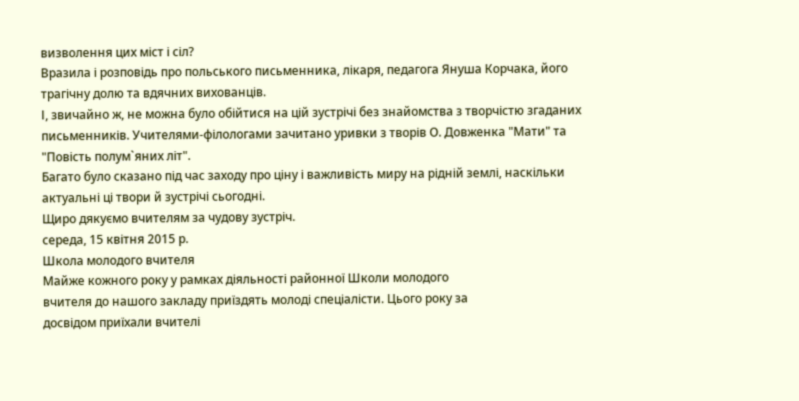визволення цих міст і сіл?
Вразила і розповідь про польського письменника, лікаря, педагога Януша Корчака, його трагічну долю та вдячних вихованців.
І, звичайно ж, не можна було обійтися на цій зустрічі без знайомства з творчістю згаданих письменників. Учителями-філологами зачитано уривки з творів О. Довженка "Мати" та "Повість полум`яних літ".
Багато було сказано під час заходу про ціну і важливість миру на рідній землі, наскільки актуальні ці твори й зустрічі сьогодні.
Щиро дякуємо вчителям за чудову зустріч.
середа, 15 квітня 2015 р.
Школа молодого вчителя
Майже кожного року у рамках діяльності районної Школи молодого
вчителя до нашого закладу приїздять молоді спеціалісти. Цього року за
досвідом приїхали вчителі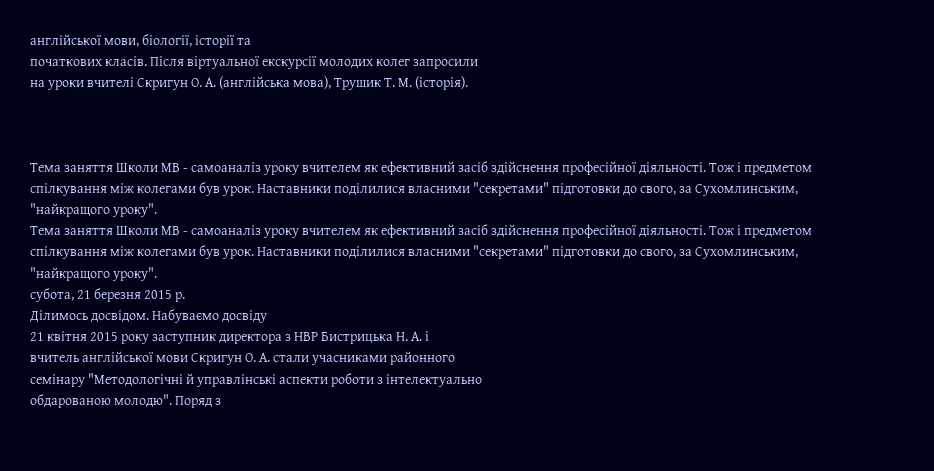англійської мови, біології, історії та
початкових класів. Після віртуальної екскурсії молодих колег запросили
на уроки вчителі Скригун О. А. (англійська мова), Трушик Т. М. (історія).



Тема заняття Школи МВ - самоаналіз уроку вчителем як ефективний засіб здійснення професійної діяльності. Тож і предметом спілкування між колегами був урок. Наставники поділилися власними "секретами" підготовки до свого, за Сухомлинським, "найкращого уроку".
Тема заняття Школи МВ - самоаналіз уроку вчителем як ефективний засіб здійснення професійної діяльності. Тож і предметом спілкування між колегами був урок. Наставники поділилися власними "секретами" підготовки до свого, за Сухомлинським, "найкращого уроку".
субота, 21 березня 2015 р.
Ділимось досвідом. Набуваємо досвіду
21 квітня 2015 року заступник директора з НВР Бистрицька Н. А. і
вчитель англійської мови Скригун О. А. стали учасниками районного
семінару "Методологічні й управлінські аспекти роботи з інтелектуально
обдарованою молодю". Поряд з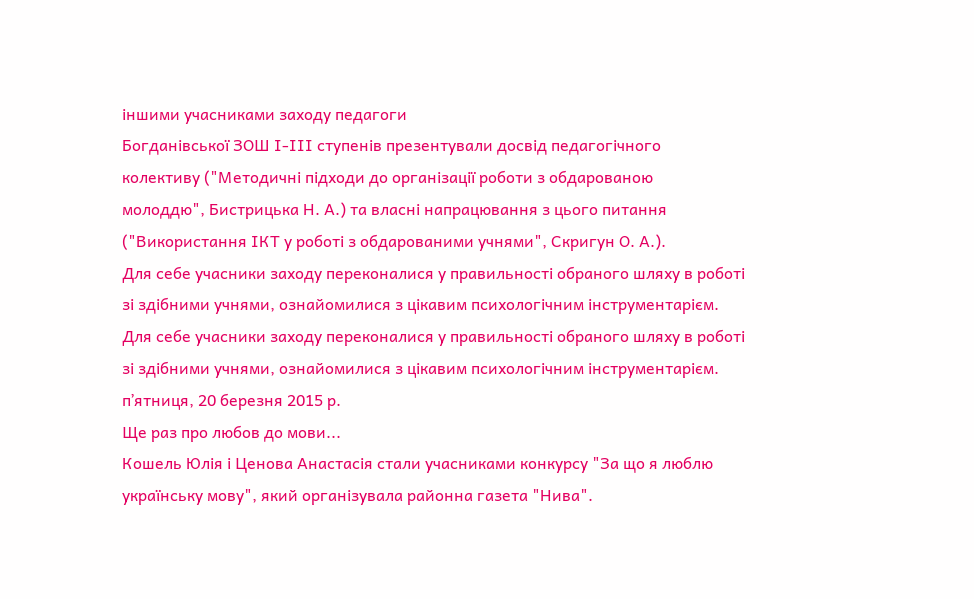іншими учасниками заходу педагоги
Богданівської ЗОШ І-ІІІ ступенів презентували досвід педагогічного
колективу ("Методичні підходи до організації роботи з обдарованою
молоддю", Бистрицька Н. А.) та власні напрацювання з цього питання
("Використання ІКТ у роботі з обдарованими учнями", Скригун О. А.).
Для себе учасники заходу переконалися у правильності обраного шляху в роботі зі здібними учнями, ознайомилися з цікавим психологічним інструментарієм.
Для себе учасники заходу переконалися у правильності обраного шляху в роботі зі здібними учнями, ознайомилися з цікавим психологічним інструментарієм.
пʼятниця, 20 березня 2015 р.
Ще раз про любов до мови...
Кошель Юлія і Ценова Анастасія стали учасниками конкурсу "За що я люблю
українську мову", який організувала районна газета "Нива".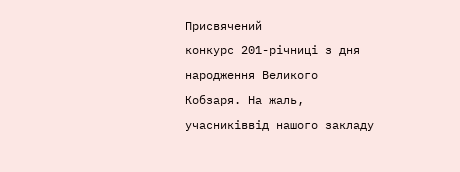Присвячений
конкурс 201-річниці з дня народження Великого Кобзаря. На жаль,
учасниківвід нашого закладу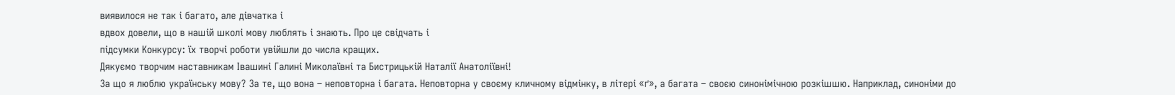виявилося не так і багато, але дівчатка і
вдвох довели, що в нашій школі мову люблять і знають. Про це свідчать і
підсумки Конкурсу: їх творчі роботи увійшли до числа кращих.
Дякуємо творчим наставникам Івашині Галині Миколаївні та Бистрицькій Наталії Анатоліївні!
За що я люблю українську мову? За те, що вона – неповторна і багата. Неповторна у своєму кличному відмінку, в літері «ґ», а багата – своєю синонімічною розкішшю. Наприклад, синоніми до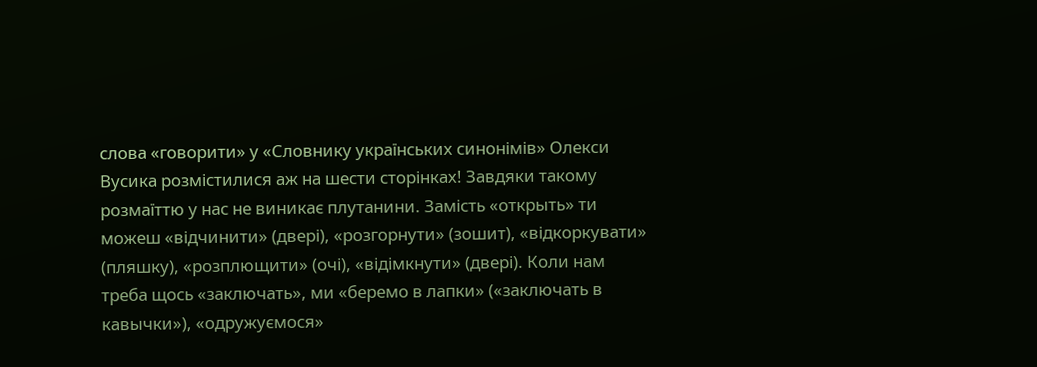слова «говорити» у «Словнику українських синонімів» Олекси Вусика розмістилися аж на шести сторінках! Завдяки такому розмаїттю у нас не виникає плутанини. Замість «открыть» ти можеш «відчинити» (двері), «розгорнути» (зошит), «відкоркувати» (пляшку), «розплющити» (очі), «відімкнути» (двері). Коли нам треба щось «заключать», ми «беремо в лапки» («заключать в кавычки»), «одружуємося»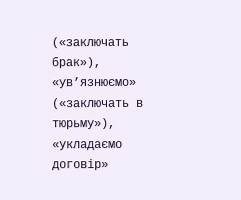(«заключать брак»), «ув’язнюємо» («заключать в тюрьму»), «укладаємо договір»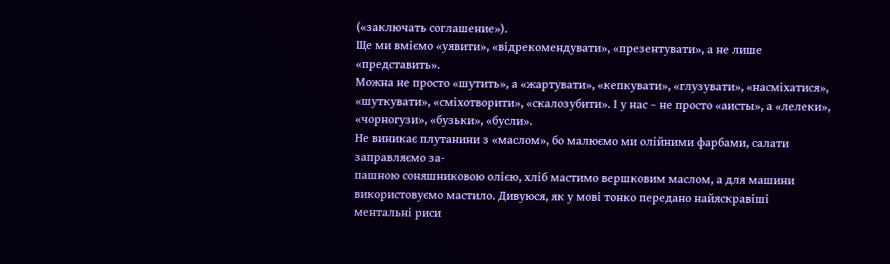(«заключать соглашение»).
Ще ми вміємо «уявити», «відрекомендувати», «презентувати», а не лише «представить».
Можна не просто «шутить», а «жартувати», «кепкувати», «глузувати», «насміхатися», «шуткувати», «сміхотворити», «скалозубити». І у нас – не просто «аисты», а «лелеки», «чорногузи», «бузьки», «бусли».
Не виникає плутанини з «маслом», бо малюємо ми олійними фарбами, салати заправляємо за-
пашною соняшниковою олією, хліб мастимо вершковим маслом, а для машини використовуємо мастило. Дивуюся, як у мові тонко передано найяскравіші ментальні риси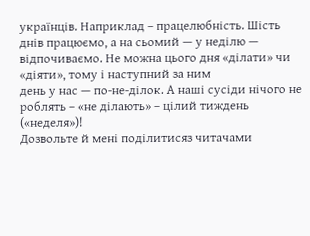українців. Наприклад – працелюбність. Шість днів працюємо, а на сьомий — у неділю — відпочиваємо. Не можна цього дня «ділати» чи «діяти», тому і наступний за ним
день у нас — по-не-ділок. А наші сусіди нічого не роблять – «не ділають» – цілий тиждень («неделя»)!
Дозвольте й мені поділитисяз читачами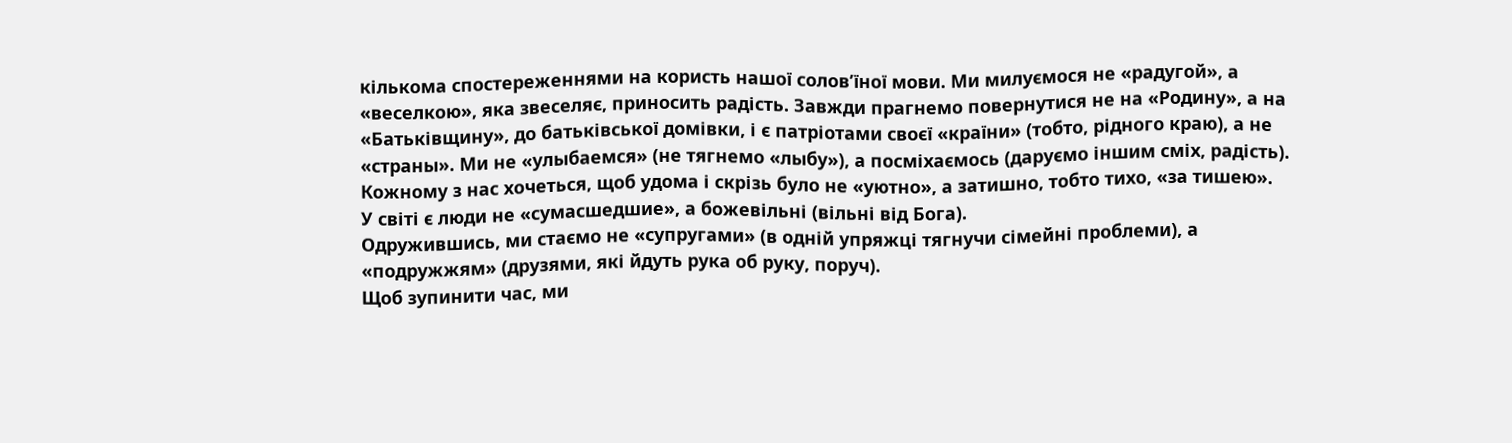кількома спостереженнями на користь нашої солов’їної мови. Ми милуємося не «радугой», а «веселкою», яка звеселяє, приносить радість. Завжди прагнемо повернутися не на «Родину», а на «Батьківщину», до батьківської домівки, і є патріотами своєї «країни» (тобто, рідного краю), а не «страны». Ми не «улыбаемся» (не тягнемо «лыбу»), а посміхаємось (даруємо іншим сміх, радість). Кожному з нас хочеться, щоб удома і скрізь було не «уютно», а затишно, тобто тихо, «за тишею».
У світі є люди не «сумасшедшие», а божевільні (вільні від Бога).
Одружившись, ми стаємо не «супругами» (в одній упряжці тягнучи сімейні проблеми), а «подружжям» (друзями, які йдуть рука об руку, поруч).
Щоб зупинити час, ми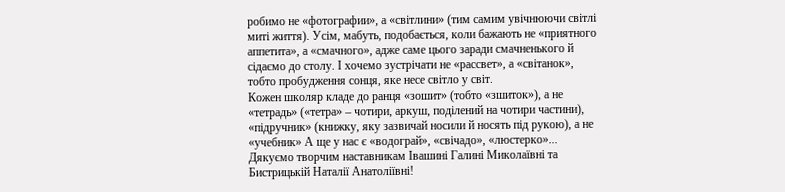робимо не «фотографии», а «світлини» (тим самим увічнюючи світлі миті життя). Усім, мабуть, подобається, коли бажають не «приятного аппетита», а «смачного», адже саме цього заради смачненького й сідаємо до столу. І хочемо зустрічати не «рассвет», а «світанок», тобто пробудження сонця, яке несе світло у світ.
Кожен школяр кладе до ранця «зошит» (тобто «зшиток»), а не «тетрадь» («тетра» – чотири, аркуш, поділений на чотири частини), «підручник» (книжку, яку зазвичай носили й носять під рукою), а не «учебник» А ще у нас є «водограй», «свічадо», «люстерко»...
Дякуємо творчим наставникам Івашині Галині Миколаївні та Бистрицькій Наталії Анатоліївні!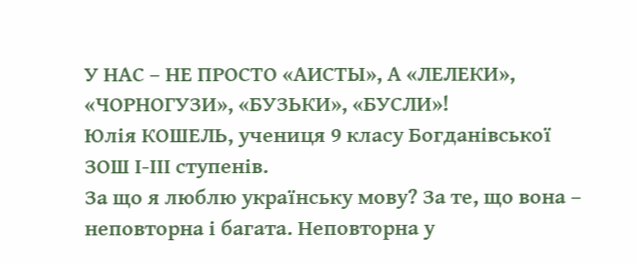У НАС – НЕ ПРОСТО «АИСТЫ», А «ЛЕЛЕКИ», «ЧОРНОГУЗИ», «БУЗЬКИ», «БУСЛИ»!
Юлія КОШЕЛЬ, учениця 9 класу Богданівської ЗОШ І-ІІІ ступенів.
За що я люблю українську мову? За те, що вона – неповторна і багата. Неповторна у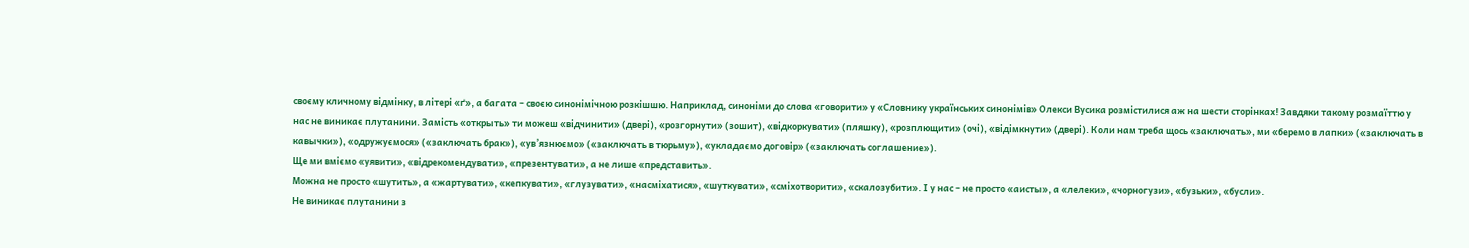своєму кличному відмінку, в літері «ґ», а багата – своєю синонімічною розкішшю. Наприклад, синоніми до слова «говорити» у «Словнику українських синонімів» Олекси Вусика розмістилися аж на шести сторінках! Завдяки такому розмаїттю у нас не виникає плутанини. Замість «открыть» ти можеш «відчинити» (двері), «розгорнути» (зошит), «відкоркувати» (пляшку), «розплющити» (очі), «відімкнути» (двері). Коли нам треба щось «заключать», ми «беремо в лапки» («заключать в кавычки»), «одружуємося» («заключать брак»), «ув’язнюємо» («заключать в тюрьму»), «укладаємо договір» («заключать соглашение»).
Ще ми вміємо «уявити», «відрекомендувати», «презентувати», а не лише «представить».
Можна не просто «шутить», а «жартувати», «кепкувати», «глузувати», «насміхатися», «шуткувати», «сміхотворити», «скалозубити». І у нас – не просто «аисты», а «лелеки», «чорногузи», «бузьки», «бусли».
Не виникає плутанини з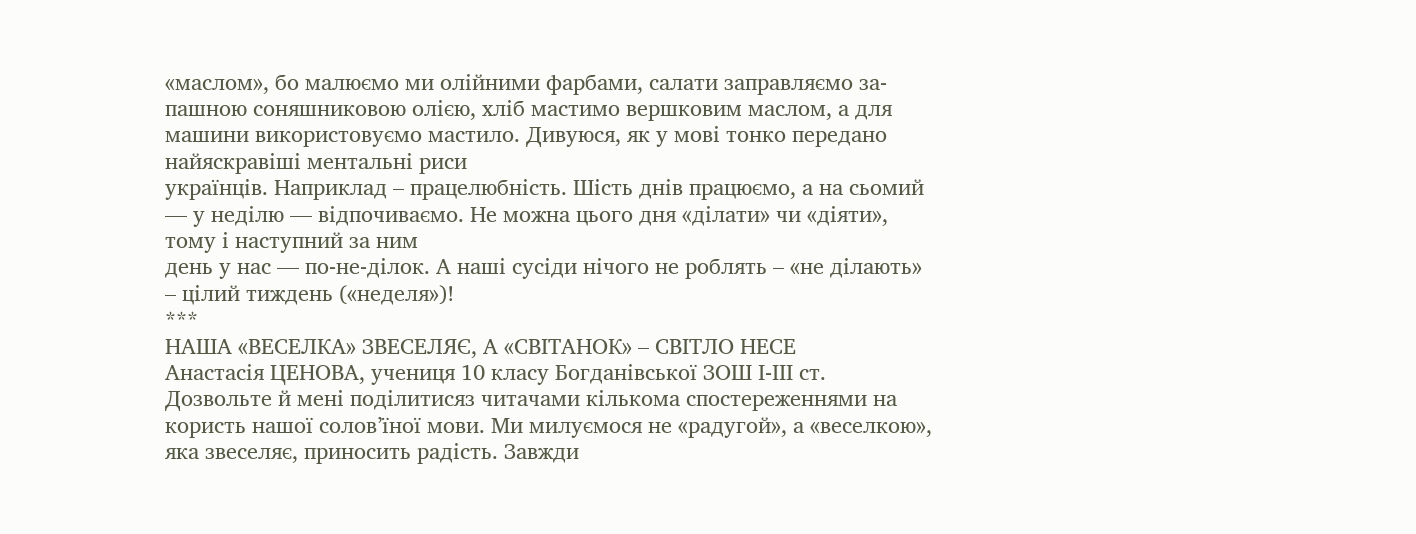«маслом», бо малюємо ми олійними фарбами, салати заправляємо за-
пашною соняшниковою олією, хліб мастимо вершковим маслом, а для машини використовуємо мастило. Дивуюся, як у мові тонко передано найяскравіші ментальні риси
українців. Наприклад – працелюбність. Шість днів працюємо, а на сьомий — у неділю — відпочиваємо. Не можна цього дня «ділати» чи «діяти», тому і наступний за ним
день у нас — по-не-ділок. А наші сусіди нічого не роблять – «не ділають» – цілий тиждень («неделя»)!
***
НАША «ВЕСЕЛКА» ЗВЕСЕЛЯЄ, А «СВІТАНОК» – СВІТЛО НЕСЕ
Анастасія ЦЕНОВА, учениця 10 класу Богданівської ЗОШ І-ІІІ ст.
Дозвольте й мені поділитисяз читачами кількома спостереженнями на користь нашої солов’їної мови. Ми милуємося не «радугой», а «веселкою», яка звеселяє, приносить радість. Завжди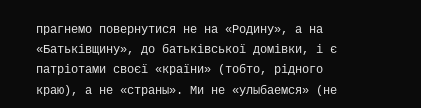прагнемо повернутися не на «Родину», а на «Батьківщину», до батьківської домівки, і є патріотами своєї «країни» (тобто, рідного краю), а не «страны». Ми не «улыбаемся» (не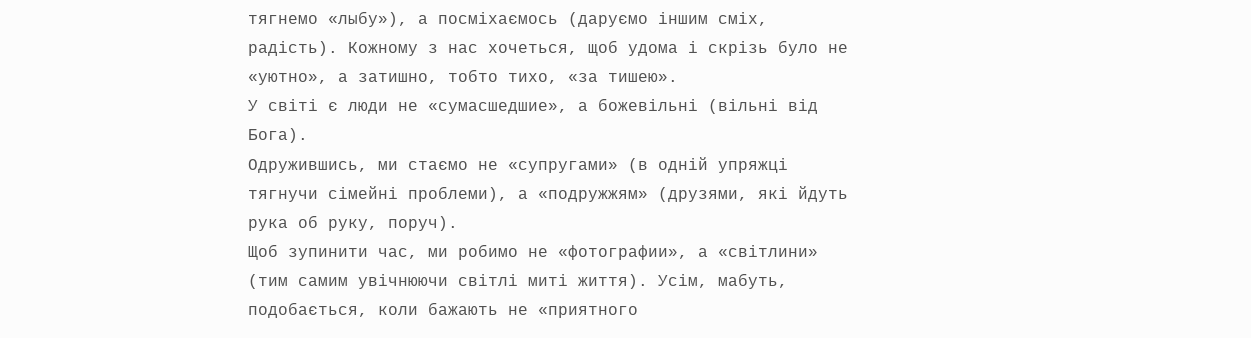тягнемо «лыбу»), а посміхаємось (даруємо іншим сміх, радість). Кожному з нас хочеться, щоб удома і скрізь було не «уютно», а затишно, тобто тихо, «за тишею».
У світі є люди не «сумасшедшие», а божевільні (вільні від Бога).
Одружившись, ми стаємо не «супругами» (в одній упряжці тягнучи сімейні проблеми), а «подружжям» (друзями, які йдуть рука об руку, поруч).
Щоб зупинити час, ми робимо не «фотографии», а «світлини» (тим самим увічнюючи світлі миті життя). Усім, мабуть, подобається, коли бажають не «приятного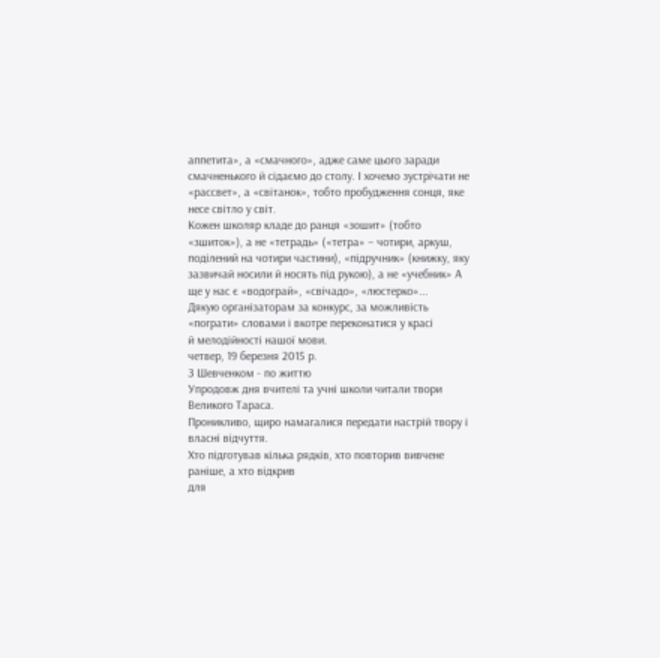аппетита», а «смачного», адже саме цього заради смачненького й сідаємо до столу. І хочемо зустрічати не «рассвет», а «світанок», тобто пробудження сонця, яке несе світло у світ.
Кожен школяр кладе до ранця «зошит» (тобто «зшиток»), а не «тетрадь» («тетра» – чотири, аркуш, поділений на чотири частини), «підручник» (книжку, яку зазвичай носили й носять під рукою), а не «учебник» А ще у нас є «водограй», «свічадо», «люстерко»...
Дякую організаторам за конкурс, за можливість «пограти» словами і вкотре переконатися у красі
й мелодійності нашої мови.
четвер, 19 березня 2015 р.
З Шевченком - по життю
Упродовж дня вчителі та учні школи читали твори Великого Тараса.
Проникливо, щиро намагалися передати настрій твору і власні відчуття.
Хто підготував кілька рядків, хто повторив вивчене раніше, а хто відкрив
для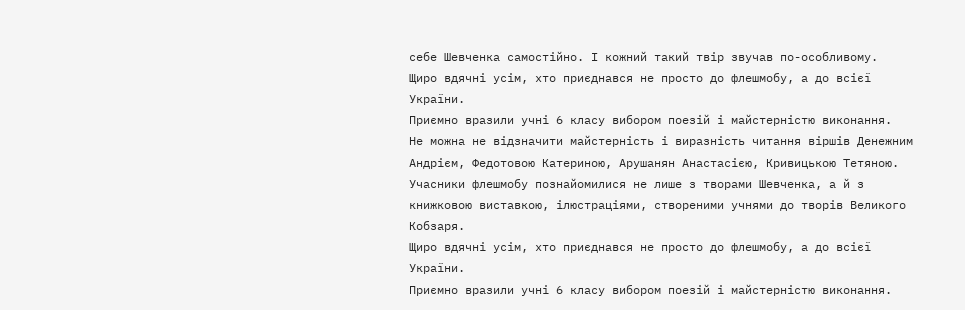себе Шевченка самостійно. І кожний такий твір звучав по-особливому.
Щиро вдячні усім, хто приєднався не просто до флешмобу, а до всієї України.
Приємно вразили учні 6 класу вибором поезій і майстерністю виконання.
Не можна не відзначити майстерність і виразність читання віршів Денежним Андрієм, Федотовою Катериною, Арушанян Анастасією, Кривицькою Тетяною.
Учасники флешмобу познайомилися не лише з творами Шевченка, а й з книжковою виставкою, ілюстраціями, створеними учнями до творів Великого Кобзаря.
Щиро вдячні усім, хто приєднався не просто до флешмобу, а до всієї України.
Приємно вразили учні 6 класу вибором поезій і майстерністю виконання.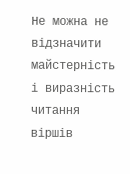Не можна не відзначити майстерність і виразність читання віршів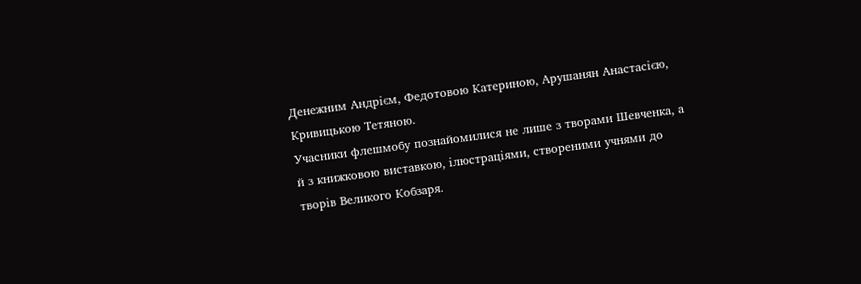Денежним Андрієм, Федотовою Катериною, Арушанян Анастасією, Кривицькою Тетяною.
Учасники флешмобу познайомилися не лише з творами Шевченка, а й з книжковою виставкою, ілюстраціями, створеними учнями до творів Великого Кобзаря.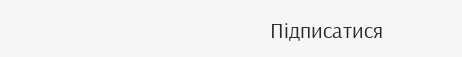Підписатися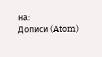на:
Дописи (Atom)